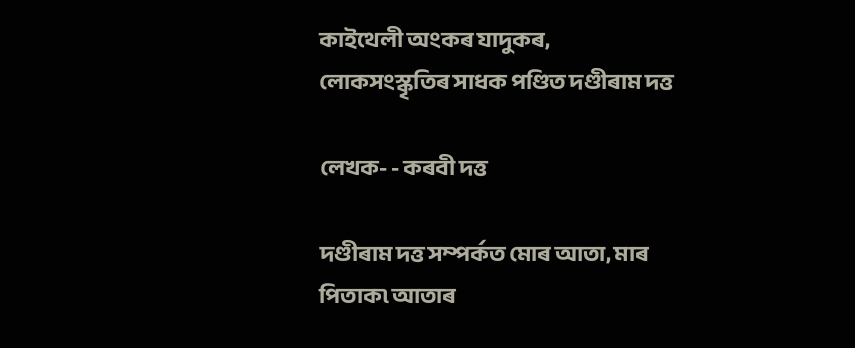কাইথেলী অংকৰ যাদুকৰ, লোকসংস্কৃতিৰ সাধক পণ্ডিত দণ্ডীৰাম দত্ত

লেখক- - কৰবী দত্ত

দণ্ডীৰাম দত্ত সম্পৰ্কত মোৰ আতা, মাৰ পিতাক৷ আতাৰ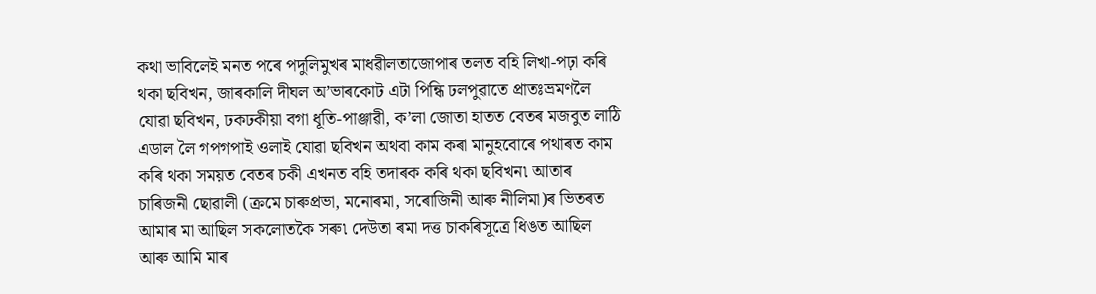কথা ভাবিলেই মনত পৰে পদুলিমুখৰ মাধৱীলতাজোপাৰ তলত বহি লিখা-পঢ়া কৰি থকা ছবিখন, জাৰকালি দীঘল অ’ভাৰকোট এটা পিন্ধি ঢলপুৱাতে প্ৰাতঃভ্ৰমণলৈ যোৱা ছবিখন, ঢকঢকীয়া বগা ধূতি-পাঞ্জাৱী, ক’লা জোতা হাতত বেতৰ মজবুত লাঠি এডাল লৈ গপগপাই ওলাই যোৱা ছবিখন অথবা কাম কৰা মানুহবোৰে পথাৰত কাম কৰি থকা সময়ত বেতৰ চকী এখনত বহি তদাৰক কৰি থকা ছবিখন৷ আতাৰ চাৰিজনী ছোৱালী (ক্ৰমে চাৰুপ্ৰভা, মনোৰমা, সৰোজিনী আৰু নীলিমা)ৰ ভিতৰত আমাৰ মা আছিল সকলোতকৈ সৰু৷ দেউতা ৰমা দত্ত চাকৰিসূত্ৰে ধিঙত আছিল আৰু আমি মাৰ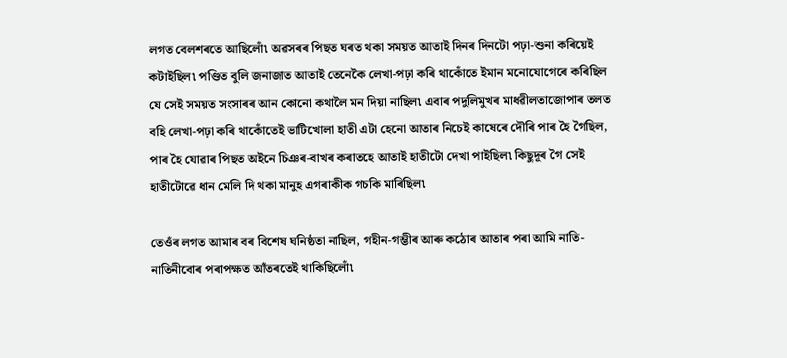লগত বেলশৰতে আছিলোঁ৷ অৱসৰৰ পিছত ঘৰত থকা সময়ত আতাই দিনৰ দিনটো পঢ়া-শুনা কৰিয়েই কটাইছিল৷ পণ্ডিত বুলি জনাজাত আতাই তেনেকৈ লেখা-পঢ়া কৰি থাকোঁতে ইমান মনোযোগেৰে কৰিছিল যে সেই সময়ত সংসাৰৰ আন কোনো কথালৈ মন দিয়া নাছিল৷ এবাৰ পদুলিমুখৰ মাধৱীলতাজোপাৰ তলত বহি লেখা-পঢ়া কৰি থাকোঁতেই ভাটিখোলা হাতী এটা হেনো আতাৰ নিচেই কাষেৰে দৌৰি পাৰ হৈ গৈছিল, পাৰ হৈ যোৱাৰ পিছত অইনে চিঞৰ-বাখৰ কৰাতহে আতাই হাতীটো দেখা পাইছিল৷ কিছুদূৰ গৈ সেই হাতীটোৱে ধান মেলি দি থকা মানুহ এগৰাকীক গচকি মাৰিছিল৷

তেওঁৰ লগত আমাৰ বৰ বিশেষ ঘনিষ্ঠতা নাছিল, গহীন-গম্ভীৰ আৰু কঠোৰ আতাৰ পৰা আমি নাতি-নাতিনীবোৰ পৰাপক্ষত আঁতৰতেই থাকিছিলোঁ৷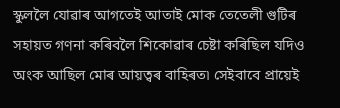স্কুললৈ যোৱাৰ আগতেই আতাই মোক তেতেলী গুটিৰ সহায়ত গণনা কৰিবলৈ শিকোৱাৰ চেষ্টা কৰিছিল যদিও অংক আছিল মোৰ আয়ত্বৰ বাহিৰত৷ সেইবাবে প্ৰায়েই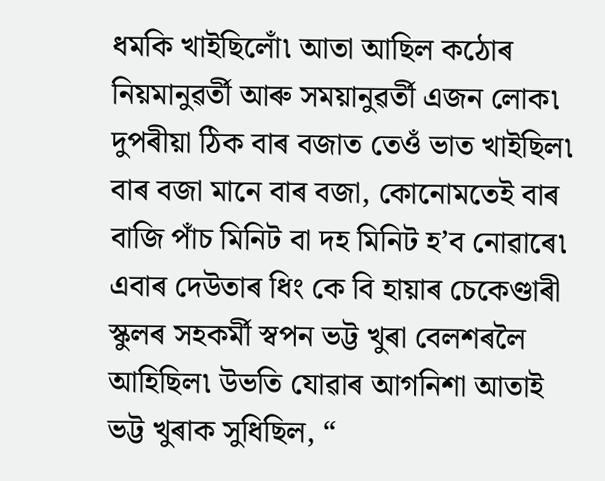ধমকি খাইছিলোঁ৷ আতা আছিল কঠোৰ নিয়মানুৱৰ্তী আৰু সময়ানুৱৰ্তী এজন লোক৷ দুপৰীয়া ঠিক বাৰ বজাত তেওঁ ভাত খাইছিল৷ বাৰ বজা মানে বাৰ বজা, কোনোমতেই বাৰ বাজি পাঁচ মিনিট বা দহ মিনিট হ’ব নোৱাৰে৷ এবাৰ দেউতাৰ ধিং কে বি হায়াৰ চেকেণ্ডাৰী স্কুলৰ সহকৰ্মী স্বপন ভট্ট খুৰা বেলশৰলৈ আহিছিল৷ উভতি যোৱাৰ আগনিশা আতাই ভট্ট খুৰাক সুধিছিল, “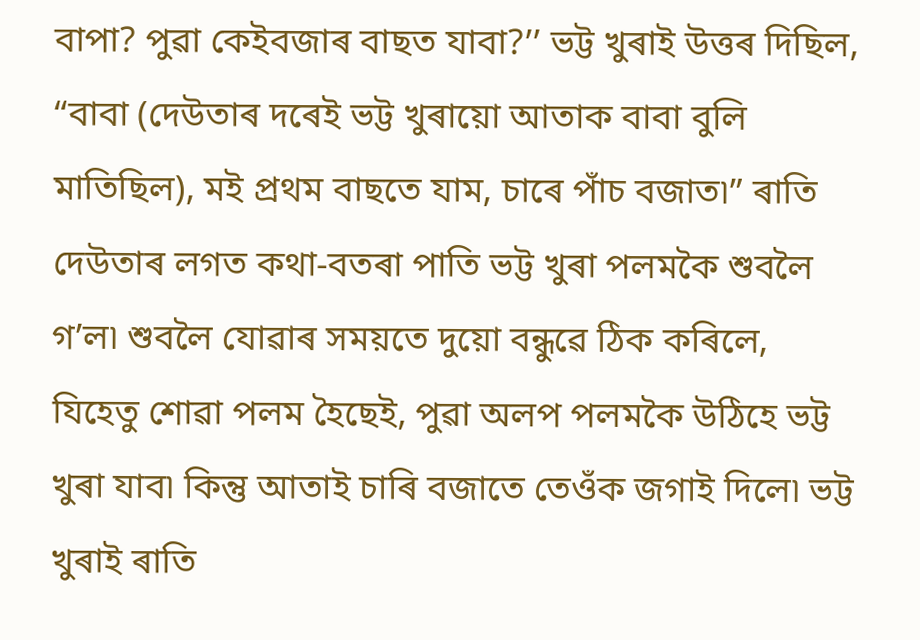বাপা? পুৱা কেইবজাৰ বাছত যাবা?’’ ভট্ট খুৰাই উত্তৰ দিছিল, “বাবা (দেউতাৰ দৰেই ভট্ট খুৰায়ো আতাক বাবা বুলি মাতিছিল), মই প্ৰথম বাছতে যাম, চাৰে পাঁচ বজাত৷” ৰাতি দেউতাৰ লগত কথা-বতৰা পাতি ভট্ট খুৰা পলমকৈ শুবলৈ গ’ল৷ শুবলৈ যোৱাৰ সময়তে দুয়ো বন্ধুৱে ঠিক কৰিলে, যিহেতু শোৱা পলম হৈছেই, পুৱা অলপ পলমকৈ উঠিহে ভট্ট খুৰা যাব৷ কিন্তু আতাই চাৰি বজাতে তেওঁক জগাই দিলে৷ ভট্ট খুৰাই ৰাতি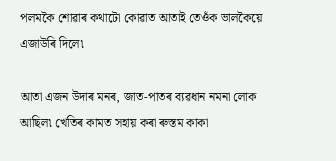পলমকৈ শোৱাৰ কথাটো কোৱাত আতাই তেওঁক ভালকৈয়ে এজাউৰি দিলে৷

আতা এজন উদাৰ মনৰ, জাত-পাতৰ ব্যৱধান নমনা লোক আছিল৷ খেতিৰ কামত সহায় কৰা ৰুস্তম কাকা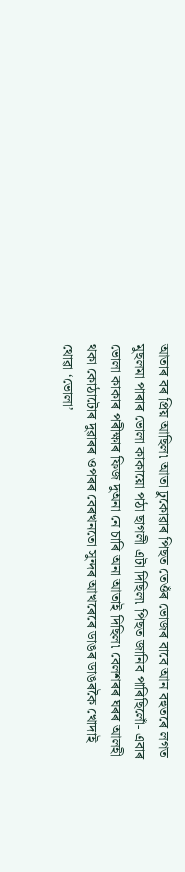আতাৰ বৰ প্ৰিয় আছিল৷ আতা ঢুকোৱাৰ পিছত তেওঁৰ ভোজৰ বাবে আন বহুতৰে লগত মুছলমা পাৰাৰ ভোলা কাকায়ো পঠা ছাগলী এটা দিছিল৷ পিছত জানিব পাৰিছিলোঁ- এবাৰ ভোলা কাকাৰ পৰীক্ষাৰ ফিজ দুঅনা নে চাৰি অনা আতাই দিছিল৷ বেলশৰৰ ঘৰৰ আলহী থকা কোঠাটোৰ দুৱাৰৰ ওপৰৰ বেৰখনতো সুন্দৰ আখৰেৰে ডাঙৰ ডাঙৰকৈ খোদাই থোৱা ‘ভোলা’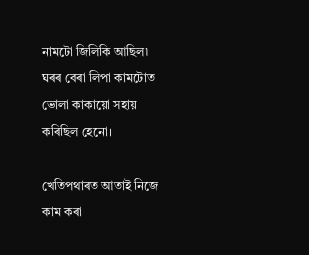নামটো জিলিকি আছিল৷ ঘৰৰ বেৰা লিপা কামটোত ভোলা কাকায়ো সহায় কৰিছিল হেনো।

খেতিপথাৰত আতাই নিজে কাম কৰা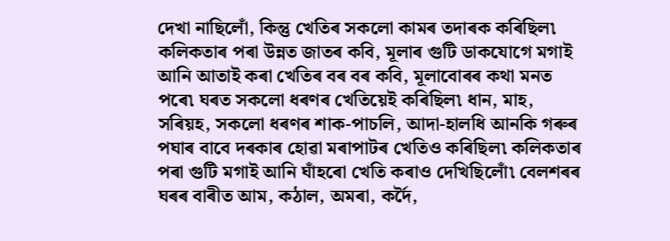দেখা নাছিলোঁ, কিন্তু খেতিৰ সকলো কামৰ তদাৰক কৰিছিল৷ কলিকতাৰ পৰা উন্নত জাতৰ কবি, মূলাৰ গুটি ডাকযোগে মগাই আনি আতাই কৰা খেতিৰ বৰ বৰ কবি, মূলাবোৰৰ কথা মনত পৰে৷ ঘৰত সকলো ধৰণৰ খেতিয়েই কৰিছিল৷ ধান, মাহ, সৰিয়হ, সকলো ধৰণৰ শাক-পাচলি, আদা-হালধি আনকি গৰুৰ পঘাৰ বাবে দৰকাৰ হোৱা মৰাপাটৰ খেতিও কৰিছিল৷ কলিকতাৰ পৰা গুটি মগাই আনি ঘাঁহৰো খেতি কৰাও দেখিছিলোঁ৷ বেলশৰৰ ঘৰৰ বাৰীত আম, কঠাল, অমৰা, কৰ্দৈ,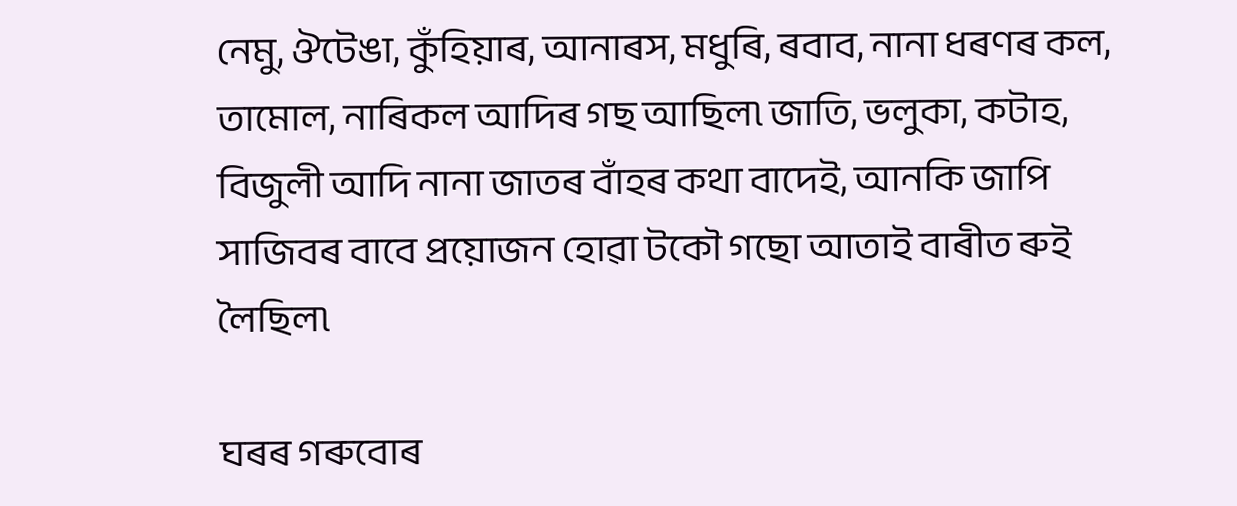নেমু, ঔটেঙা, কুঁহিয়াৰ, আনাৰস, মধুৰি, ৰবাব, নানা ধৰণৰ কল, তামোল, নাৰিকল আদিৰ গছ আছিল৷ জাতি, ভলুকা, কটাহ, বিজুলী আদি নানা জাতৰ বাঁহৰ কথা বাদেই, আনকি জাপি সাজিবৰ বাবে প্ৰয়োজন হোৱা টকৌ গছো আতাই বাৰীত ৰুই লৈছিল৷

ঘৰৰ গৰুবোৰ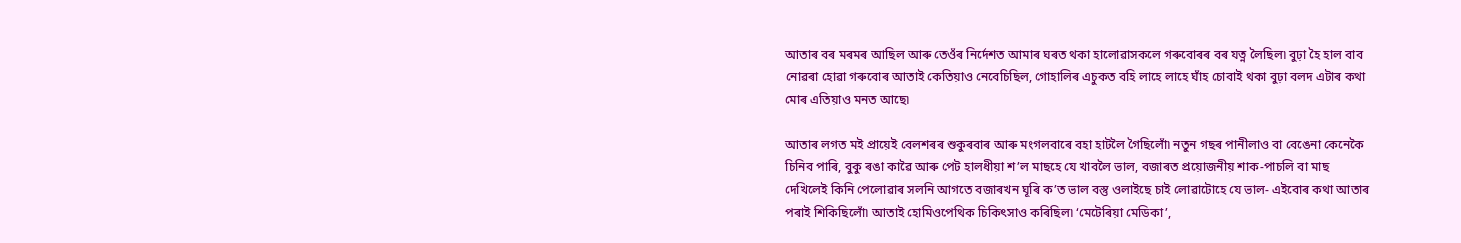আতাৰ বৰ মৰমৰ আছিল আৰু তেওঁৰ নিৰ্দেশত আমাৰ ঘৰত থকা হালোৱাসকলে গৰুবোৰৰ বৰ যত্ন লৈছিল৷ বুঢ়া হৈ হাল বাব নোৱৰা হোৱা গৰুবোৰ আতাই কেতিয়াও নেবেচিছিল, গোহালিৰ এচুকত বহি লাহে লাহে ঘাঁহ চোবাই থকা বুঢ়া বলদ এটাৰ কথা মোৰ এতিয়াও মনত আছে৷

আতাৰ লগত মই প্ৰায়েই বেলশৰৰ শুকুৰবাৰ আৰু মংগলবাৰে বহা হাটলৈ গৈছিলোঁ৷ নতুন গছৰ পানীলাও বা বেঙেনা কেনেকৈ চিনিব পাৰি, বুকু ৰঙা কাৱৈ আৰু পেট হালধীয়া শ’ল মাছহে যে খাবলৈ ভাল, বজাৰত প্ৰয়োজনীয় শাক-পাচলি বা মাছ দেখিলেই কিনি পেলোৱাৰ সলনি আগতে বজাৰখন ঘূৰি ক’ত ভাল বস্তু ওলাইছে চাই লোৱাটোহে যে ভাল- এইবোৰ কথা আতাৰ পৰাই শিকিছিলোঁ৷ আতাই হোমিওপেথিক চিকিৎসাও কৰিছিল৷ ‘মেটেৰিয়া মেডিকা’,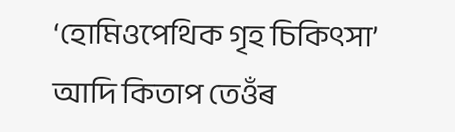‘হোমিওপেথিক গৃহ চিকিৎসা’ আদি কিতাপ তেওঁৰ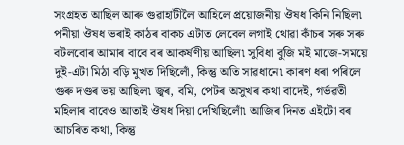সংগ্ৰহত আছিল আৰু গুৱাহাটীলৈ আহিলে প্ৰয়োজনীয় ঔষধ কিনি নিছিল৷ পনীয়া ঔষধ ভৰাই কাঠৰ বাকচ এটাত লেবেল লগাই থোৱা কাঁচৰ সৰু সৰু বটলবোৰ আমাৰ বাবে বৰ আকৰ্ষণীয় আছিল৷ সুবিধা বুজি মই মাজে-সময়ে দুই-এটা মিঠা বড়ি মুখত দিছিলোঁ, কিন্তু অতি সাৱধানে৷ কাৰণ ধৰা পৰিলে গুৰু দণ্ডৰ ভয় আছিল৷ জ্বৰ, বমি, পেটৰ অসুখৰ কথা বাদেই, গৰ্ভৱতী মহিলাৰ বাবেও আতাই ঔষধ দিয়া দেখিছিলোঁ৷ আজিৰ দিনত এইটো বৰ আচৰিত কথা, কিন্তু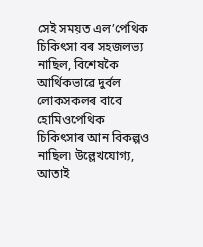সেই সময়ত এল’পেথিক চিকিৎসা বৰ সহজলভ্য নাছিল, বিশেষকৈ আৰ্থিকভাৱে দুৰ্বল লোকসকলৰ বাবে হোমিওপেথিক চিকিৎসাৰ আন বিকল্পও নাছিল৷ উল্লেখযোগ্য, আতাই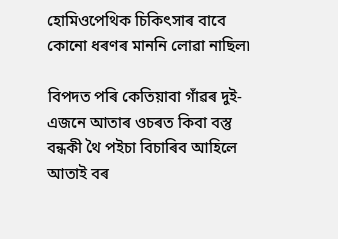হোমিওপেথিক চিকিৎসাৰ বাবে কোনো ধৰণৰ মাননি লোৱা নাছিল৷

বিপদত পৰি কেতিয়াবা গাঁৱৰ দুই-এজনে আতাৰ ওচৰত কিবা বস্তু বন্ধকী থৈ পইচা বিচাৰিব আহিলে আতাই বৰ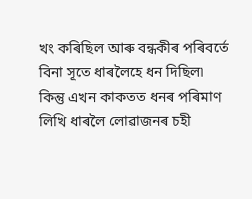খং কৰিছিল আৰু বন্ধকীৰ পৰিবৰ্তে বিনা সূতে ধাৰলৈহে ধন দিছিল৷ কিন্তু এখন কাকতত ধনৰ পৰিমাণ লিখি ধাৰলৈ লোৱাজনৰ চহী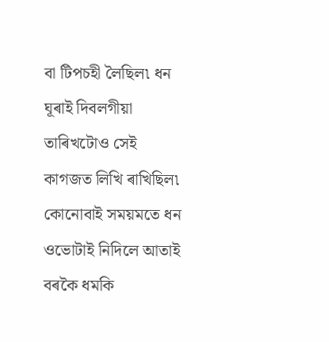বা টিপচহী লৈছিল৷ ধন ঘূৰাই দিবলগীয়া তাৰিখটোও সেই কাগজত লিখি ৰাখিছিল৷ কোনোবাই সময়মতে ধন ওভোটাই নিদিলে আতাই বৰকৈ ধমকি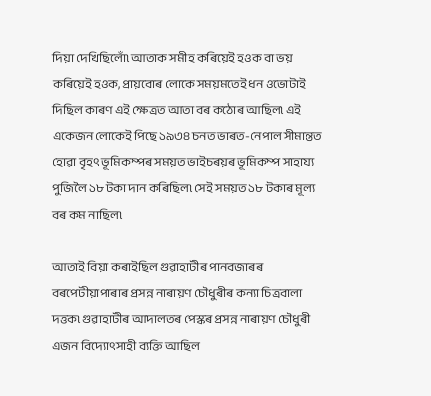দিয়া দেখিছিলোঁ৷ আতাক সমীহ কৰিয়েই হওক বা ভয় কৰিয়েই হওক, প্ৰায়বোৰ লোকে সময়মতেই ধন ওভোটাই দিছিল কাৰণ এই ক্ষেত্ৰত আতা বৰ কঠোৰ আছিল৷ এই একেজন লোকেই পিছে ১৯৩৪ চনত ভাৰত-নেপাল সীমান্তত হোৱা বৃহৎ ভূমিকম্পৰ সময়ত ভাইচৰয়ৰ ভূমিকম্প সাহায্য পুজিলৈ ১৮ টকা দান কৰিছিল৷ সেই সময়ত ১৮ টকাৰ মূল্য বৰ কম নাছিল৷

আতাই বিয়া কৰাইছিল গুৱাহাটীৰ পানবজাৰৰ বৰপেটীয়াপাৰাৰ প্ৰসন্ন নাৰায়ণ চৌধুৰীৰ কন্যা চিত্ৰবালা দত্তক৷ গুৱাহাটীৰ আদালতৰ পেস্কৰ প্ৰসন্ন নাৰায়ণ চৌধুৰী এজন বিদ্যোৎসাহী ব্যক্তি আছিল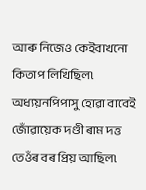আৰু নিজেও কেইবাখনো কিতাপ লিখিছিল৷ অধ্যয়নপিপাসু হোৱা বাবেই জোঁৱায়েক দণ্ডী ৰাম দত্ত তেওঁৰ বৰ প্ৰিয় আছিল৷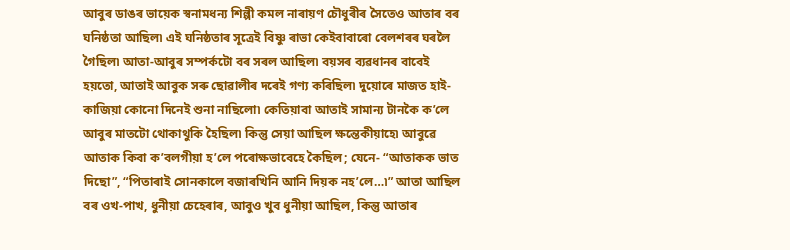আবুৰ ডাঙৰ ভায়েক স্বনামধন্য শিল্পী কমল নাৰায়ণ চৌধুৰীৰ সৈতেও আতাৰ বৰ ঘনিষ্ঠতা আছিল৷ এই ঘনিষ্ঠতাৰ সূত্ৰেই বিষ্ণু ৰাভা কেইবাবাৰো বেলশৰৰ ঘৰলৈ গৈছিল৷ আতা-আবুৰ সম্পৰ্কটো বৰ সৰল আছিল৷ বয়সৰ ব্যৱধানৰ বাবেই হয়তো, আতাই আবুক সৰু ছোৱালীৰ দৰেই গণ্য কৰিছিল৷ দুয়োৰে মাজত হাই-কাজিয়া কোনো দিনেই শুনা নাছিলো৷ কেতিয়াবা আতাই সামান্য টানকৈ ক’লে আবুৰ মাতটো থোকাথুকি হৈছিল৷ কিন্তু সেয়া আছিল ক্ষন্তেকীয়াহে৷ আবুৱে আতাক কিবা ক’বলগীয়া হ’লে পৰোক্ষভাবেহে কৈছিল; যেনে- “আতাকক ভাত দিছো”, “পিতাৰাই সোনকালে বজাৰখিনি আনি দিয়ক নহ’লে…৷” আতা আছিল বৰ ওখ-পাখ, ধুনীয়া চেহেৰাৰ, আবুও খুব ধুনীয়া আছিল, কিন্তু আতাৰ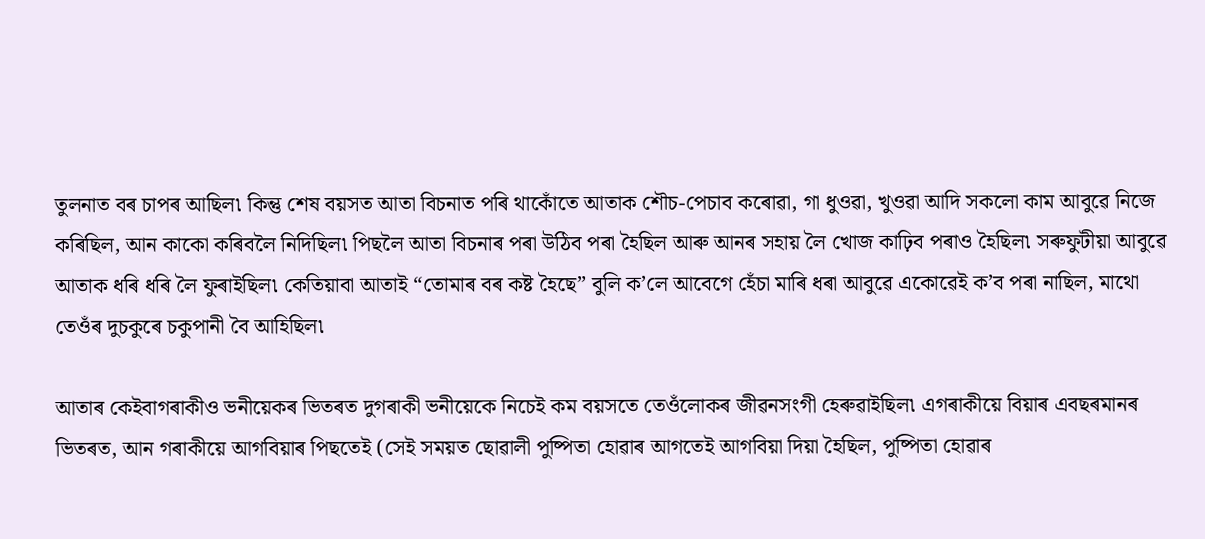তুলনাত বৰ চাপৰ আছিল৷ কিন্তু শেষ বয়সত আতা বিচনাত পৰি থাকোঁতে আতাক শৌচ-পেচাব কৰোৱা, গা ধুওৱা, খুওৱা আদি সকলো কাম আবুৱে নিজে কৰিছিল, আন কাকো কৰিবলৈ নিদিছিল৷ পিছলৈ আতা বিচনাৰ পৰা উঠিব পৰা হৈছিল আৰু আনৰ সহায় লৈ খোজ কাঢ়িব পৰাও হৈছিল৷ সৰুফুটীয়া আবুৱে আতাক ধৰি ধৰি লৈ ফুৰাইছিল৷ কেতিয়াবা আতাই “তোমাৰ বৰ কষ্ট হৈছে” বুলি ক’লে আবেগে হেঁচা মাৰি ধৰা আবুৱে একোৱেই ক’ব পৰা নাছিল, মাথো তেওঁৰ দুচকুৰে চকুপানী বৈ আহিছিল৷

আতাৰ কেইবাগৰাকীও ভনীয়েকৰ ভিতৰত দুগৰাকী ভনীয়েকে নিচেই কম বয়সতে তেওঁলোকৰ জীৱনসংগী হেৰুৱাইছিল৷ এগৰাকীয়ে বিয়াৰ এবছৰমানৰ ভিতৰত, আন গৰাকীয়ে আগবিয়াৰ পিছতেই (সেই সময়ত ছোৱালী পুষ্পিতা হোৱাৰ আগতেই আগবিয়া দিয়া হৈছিল, পুষ্পিতা হোৱাৰ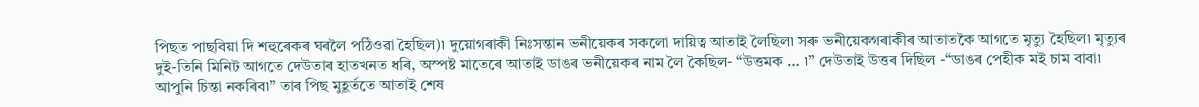পিছত পাছবিয়া দি শহুৰেকৰ ঘৰলৈ পঠিওৱা হৈছিল)৷ দুয়োগৰাকী নিঃসন্তান ভনীয়েকৰ সকলো দায়িত্ব আতাই লৈছিল৷ সৰু ভনীয়েকগৰাকীৰ আতাতকৈ আগতে মৃত্যু হৈছিল৷ মৃত্যুৰ দুই-তিনি মিনিট আগতে দেউতাৰ হাতখনত ধৰি, অস্পষ্ট মাতেৰে আতাই ডাঙৰ ভনীয়েকৰ নাম লৈ কৈছিল- “উত্তমক … ৷” দেউতাই উত্তৰ দিছিল -“ডাঙৰ পেহীক মই চাম বাবা৷ আপুনি চিন্তা নকৰিব৷” তাৰ পিছ মুহূৰ্ততে আতাই শেষ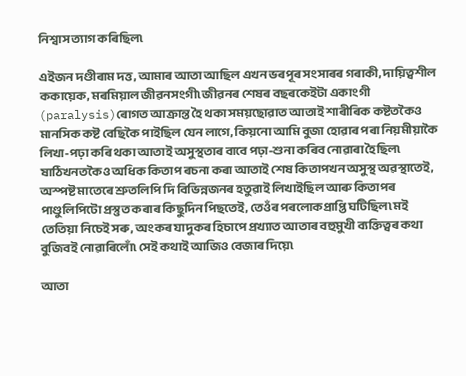নিশ্বাস ত্যাগ কৰিছিল৷

এইজন দণ্ডীৰাম দত্ত, আমাৰ আতা আছিল এখন ভৰপূৰ সংসাৰৰ গৰাকী, দায়িত্বশীল ককায়েক, মৰমিয়াল জীৱনসংগী৷ জীৱনৰ শেষৰ বছৰকেইটা একাংগী (paralysis)ৰোগত আক্ৰান্ত হৈ থকা সময়ছোৱাত আতাই শাৰীৰিক কষ্টতকৈও মানসিক কষ্ট বেছিকৈ পাইছিল যেন লাগে, কিয়নো আমি বুজা হোৱাৰ পৰা নিয়মীয়াকৈ লিখা-পঢ়া কৰি থকা আতাই অসুস্থতাৰ বাবে পঢ়া-শুনা কৰিব নোৱাৰা হৈছিল৷ ষাঠিখনতকৈও অধিক কিতাপ ৰচনা কৰা আতাই শেষ কিতাপখন অসুস্থ অৱস্থাতেই, অস্পষ্ট মাতেৰে শ্ৰুতলিপি দি বিভিন্নজনৰ হতুৱাই লিখাইছিল আৰু কিতাপৰ পাণ্ডুলিপিটো প্ৰস্তুত কৰাৰ কিছুদিন পিছতেই, তেওঁৰ পৰলোকপ্ৰাপ্তি ঘটিছিল৷ মই তেতিয়া নিচেই সৰু, অংকৰ যাদুকৰ হিচাপে প্ৰখ্যাত আতাৰ বহুমুখী ব্যক্তিত্বৰ কথা বুজিবই নোৱাৰিলোঁ৷ সেই কথাই আজিও বেজাৰ দিয়ে৷

আতা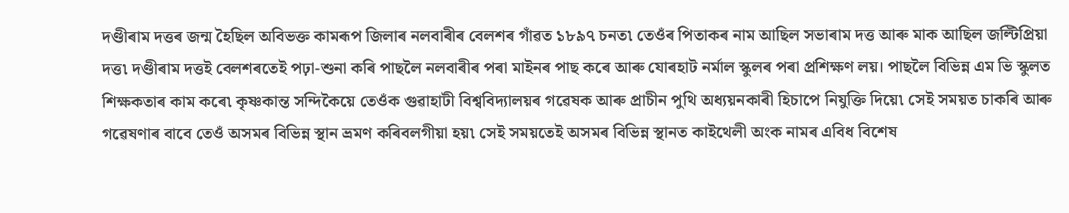দণ্ডীৰাম দত্তৰ জন্ম হৈছিল অবিভক্ত কামৰূপ জিলাৰ নলবাৰীৰ বেলশৰ গাঁৱত ১৮৯৭ চনত৷ তেওঁৰ পিতাকৰ নাম আছিল সভাৰাম দত্ত আৰু মাক আছিল জল্টিপ্ৰিয়া দত্ত৷ দণ্ডীৰাম দত্তই বেলশৰতেই পঢ়া-শুনা কৰি পাছলৈ নলবাৰীৰ পৰা মাইনৰ পাছ কৰে আৰু যোৰহাট নৰ্মাল স্কুলৰ পৰা প্ৰশিক্ষণ লয়। পাছলৈ বিভিন্ন এম ভি স্কুলত শিক্ষকতাৰ কাম কৰে৷ কৃষ্ণকান্ত সন্দিকৈয়ে তেওঁক গুৱাহাটী বিশ্ববিদ্যালয়ৰ গৱেষক আৰু প্ৰাচীন পুথি অধ্যয়নকাৰী হিচাপে নিযুক্তি দিয়ে৷ সেই সময়ত চাকৰি আৰু গৱেষণাৰ বাবে তেওঁ অসমৰ বিভিন্ন স্থান ভ্ৰমণ কৰিবলগীয়া হয়৷ সেই সময়তেই অসমৰ বিভিন্ন স্থানত কাইথেলী অংক নামৰ এবিধ বিশেষ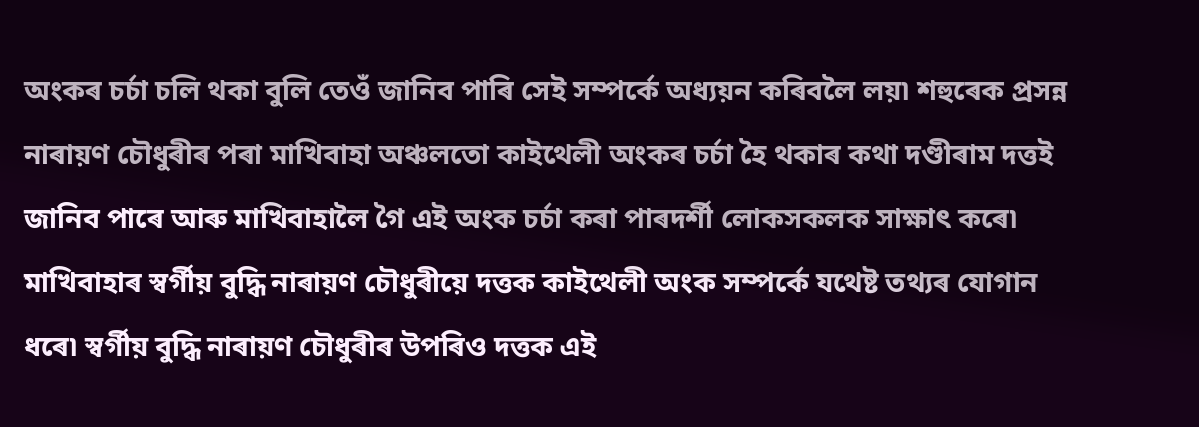অংকৰ চৰ্চা চলি থকা বুলি তেওঁ জানিব পাৰি সেই সম্পৰ্কে অধ্যয়ন কৰিবলৈ লয়৷ শহুৰেক প্ৰসন্ন নাৰায়ণ চৌধুৰীৰ পৰা মাখিবাহা অঞ্চলতো কাইথেলী অংকৰ চৰ্চা হৈ থকাৰ কথা দণ্ডীৰাম দত্তই জানিব পাৰে আৰু মাখিবাহালৈ গৈ এই অংক চৰ্চা কৰা পাৰদৰ্শী লোকসকলক সাক্ষাৎ কৰে৷ মাখিবাহাৰ স্বৰ্গীয় বুদ্ধি নাৰায়ণ চৌধুৰীয়ে দত্তক কাইথেলী অংক সম্পৰ্কে যথেষ্ট তথ্যৰ যোগান ধৰে৷ স্বৰ্গীয় বুদ্ধি নাৰায়ণ চৌধুৰীৰ উপৰিও দত্তক এই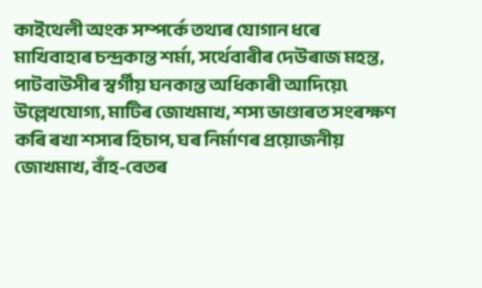কাইথেলী অংক সম্পৰ্কে তথ্যৰ যোগান ধৰে মাখিবাহাৰ চন্দ্ৰকান্ত শৰ্মা, সৰ্থেবাৰীৰ দেউৰাজ মহন্ত, পাটবাউসীৰ স্বৰ্গীয় ঘনকান্ত অধিকাৰী আদিয়ে৷ উল্লেখযোগ্য, মাটিৰ জোখমাখ, শস্য ভাণ্ডাৰত সংৰক্ষণ কৰি ৰখা শস্যৰ হিচাপ, ঘৰ নিৰ্মাণৰ প্ৰয়োজনীয় জোখমাখ, বাঁহ-বেতৰ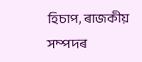হিচাপ, ৰাজকীয় সম্পদৰ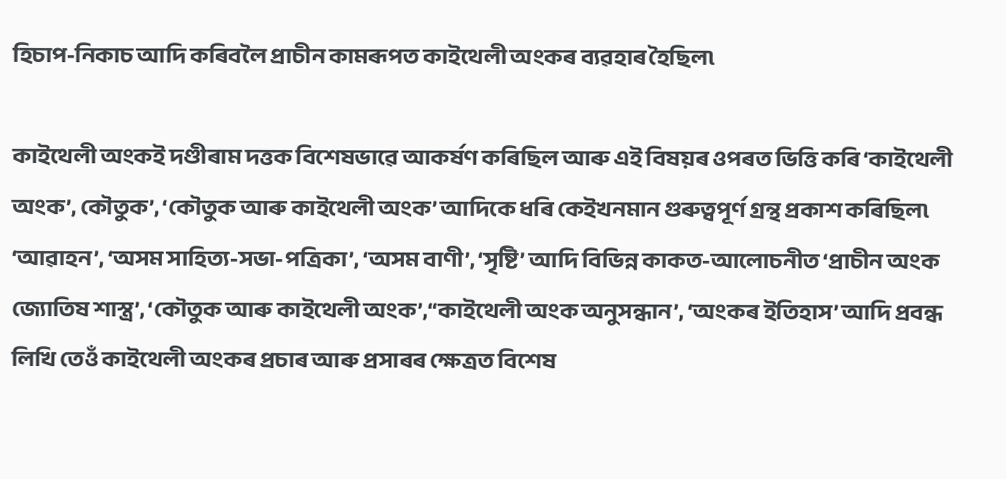হিচাপ-নিকাচ আদি কৰিবলৈ প্ৰাচীন কামৰূপত কাইথেলী অংকৰ ব্যৱহাৰ হৈছিল৷

কাইথেলী অংকই দণ্ডীৰাম দত্তক বিশেষভাৱে আকৰ্ষণ কৰিছিল আৰু এই বিষয়ৰ ওপৰত ভিত্তি কৰি ‘কাইথেলী অংক’, কৌতুক’, ‘কৌতুক আৰু কাইথেলী অংক’ আদিকে ধৰি কেইখনমান গুৰুত্বপূৰ্ণ গ্ৰন্থ প্ৰকাশ কৰিছিল৷ ‘আৱাহন’, ‘অসম সাহিত্য-সভা-পত্ৰিকা’, ‘অসম বাণী’, ‘সৃষ্টি’ আদি বিভিন্ন কাকত-আলোচনীত ‘প্ৰাচীন অংক জ্যোতিষ শাস্ত্ৰ’, ‘কৌতুক আৰু কাইথেলী অংক’,“কাইথেলী অংক অনুসন্ধান’, ‘অংকৰ ইতিহাস’ আদি প্ৰবন্ধ লিখি তেওঁ কাইথেলী অংকৰ প্ৰচাৰ আৰু প্ৰসাৰৰ ক্ষেত্ৰত বিশেষ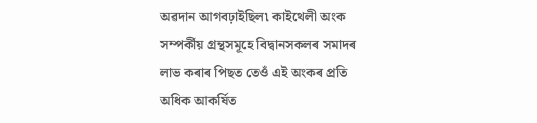অৱদান আগবঢ়াইছিল৷ কাইথেলী অংক সম্পৰ্কীয় গ্ৰন্থসমূহে বিদ্বানসকলৰ সমাদৰ লাভ কৰাৰ পিছত তেওঁ এই অংকৰ প্ৰতি অধিক আকৰ্ষিত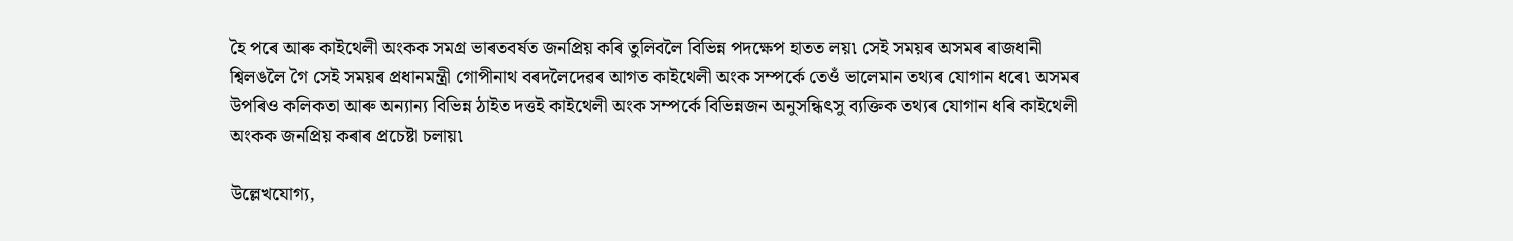হৈ পৰে আৰু কাইথেলী অংকক সমগ্ৰ ভাৰতবৰ্ষত জনপ্ৰিয় কৰি তুলিবলৈ বিভিন্ন পদক্ষেপ হাতত লয়৷ সেই সময়ৰ অসমৰ ৰাজধানী শ্বিলঙলৈ গৈ সেই সময়ৰ প্ৰধানমন্ত্ৰী গোপীনাথ বৰদলৈদেৱৰ আগত কাইথেলী অংক সম্পৰ্কে তেওঁ ভালেমান তথ্যৰ যোগান ধৰে৷ অসমৰ উপৰিও কলিকতা আৰু অন্যান্য বিভিন্ন ঠাইত দত্তই কাইথেলী অংক সম্পৰ্কে বিভিন্নজন অনুসন্ধিৎসু ব্যক্তিক তথ্যৰ যোগান ধৰি কাইথেলী অংকক জনপ্ৰিয় কৰাৰ প্ৰচেষ্টা চলায়৷

উল্লেখযোগ্য,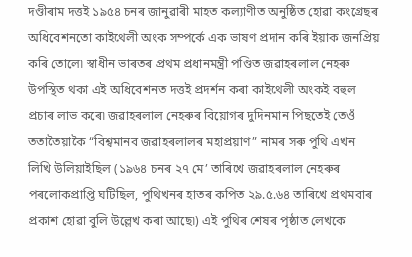দণ্ডীৰাম দত্তই ১৯৫৪ চনৰ জানুৱাৰী মাহত কল্যাণীত অনুষ্ঠিত হোৱা কংগ্ৰেছৰ অধিবেশনতো কাইথেলী অংক সম্পৰ্কে এক ভাষণ প্ৰদান কৰি ইয়াক জনপ্ৰিয় কৰি তোলে৷ স্বাধীন ভাৰতৰ প্ৰথম প্ৰধানমন্ত্ৰী পণ্ডিত জৱাহৰলাল নেহৰু উপস্থিত থকা এই অধিবেশনত দত্তই প্ৰদৰ্শন কৰা কাইথেলী অংকই বহুল প্ৰচাৰ লাভ কৰে৷ জৱাহৰলাল নেহৰুৰ বিয়োগৰ দুদিনমান পিছতেই তেওঁ ততাতৈয়াকৈ “বিশ্বমানব জৱাহৰলালৰ মহাপ্ৰয়াণ” নামৰ সৰু পুথি এখন লিখি উলিয়াইছিল (১৯৬৪ চনৰ ২৭ মে’ তাৰিখে জৱাহৰলাল নেহৰুৰ পৰলোকপ্ৰাপ্তি ঘটিছিল, পুথিখনৰ হাতৰ কপিত ২৯.৫.৬৪ তাৰিখে প্ৰথমবাৰ প্ৰকাশ হোৱা বুলি উল্লেখ কৰা আছে৷) এই পুথিৰ শেষৰ পৃষ্ঠাত লেখকে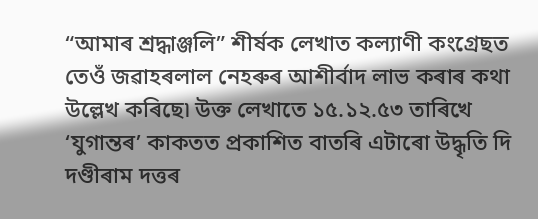“আমাৰ শ্ৰদ্ধাঞ্জলি” শীৰ্ষক লেখাত কল্যাণী কংগ্ৰেছত তেওঁ জৱাহৰলাল নেহৰুৰ আশীৰ্বাদ লাভ কৰাৰ কথা উল্লেখ কৰিছে৷ উক্ত লেখাতে ১৫.১২.৫৩ তাৰিখে ‘যুগান্তৰ’ কাকতত প্ৰকাশিত বাতৰি এটাৰো উদ্ধৃতি দি দণ্ডীৰাম দত্তৰ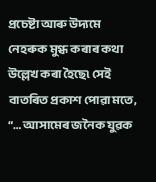প্ৰচেষ্টা আৰু উদ্যমে নেহৰুক মুগ্ধ কৰাৰ কথা উল্লেখ কৰা হৈছে৷ সেই বাতৰিত প্ৰকাশ পোৱা মতে, “… আসামেৰ জনৈক যুৱক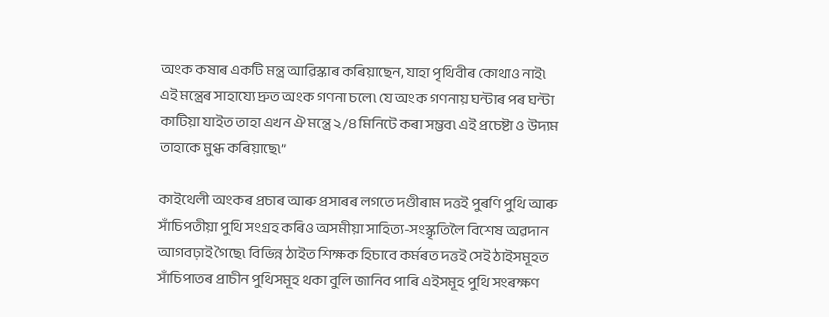অংক কষাৰ একটি মন্ত্ৰ আৱিস্কাৰ কৰিয়াছেন, যাহা পৃথিবীৰ কোথাও নাই৷ এই মন্ত্ৰেৰ সাহায্যে দ্ৰুত অংক গণনা চলে৷ যে অংক গণনায় ঘন্টাৰ পৰ ঘন্টা কাটিয়া যাইত তাহা এখন ঐ মন্ত্ৰে ২/৪ মিনিটে কৰা সম্ভব৷ এই প্ৰচেষ্টা ও উদ্যম তাহাকে মুগ্ধ কৰিয়াছে৷”

কাইথেলী অংকৰ প্ৰচাৰ আৰু প্ৰসাৰৰ লগতে দণ্ডীৰাম দত্তই পুৰণি পুথি আৰু সাঁচিপতীয়া পুথি সংগ্ৰহ কৰিও অসমীয়া সাহিত্য-সংস্কৃতিলৈ বিশেষ অৱদান আগবঢ়াই গৈছে৷ বিভিন্ন ঠাইত শিক্ষক হিচাবে কৰ্মৰত দত্তই সেই ঠাইসমূহত সাঁচিপাতৰ প্ৰাচীন পুথিসমূহ থকা বুলি জানিব পাৰি এইসমূহ পুথি সংৰক্ষণ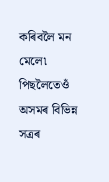কৰিবলৈ মন মেলে৷ পিছলৈতেওঁ অসমৰ বিভিন্ন সত্ৰৰ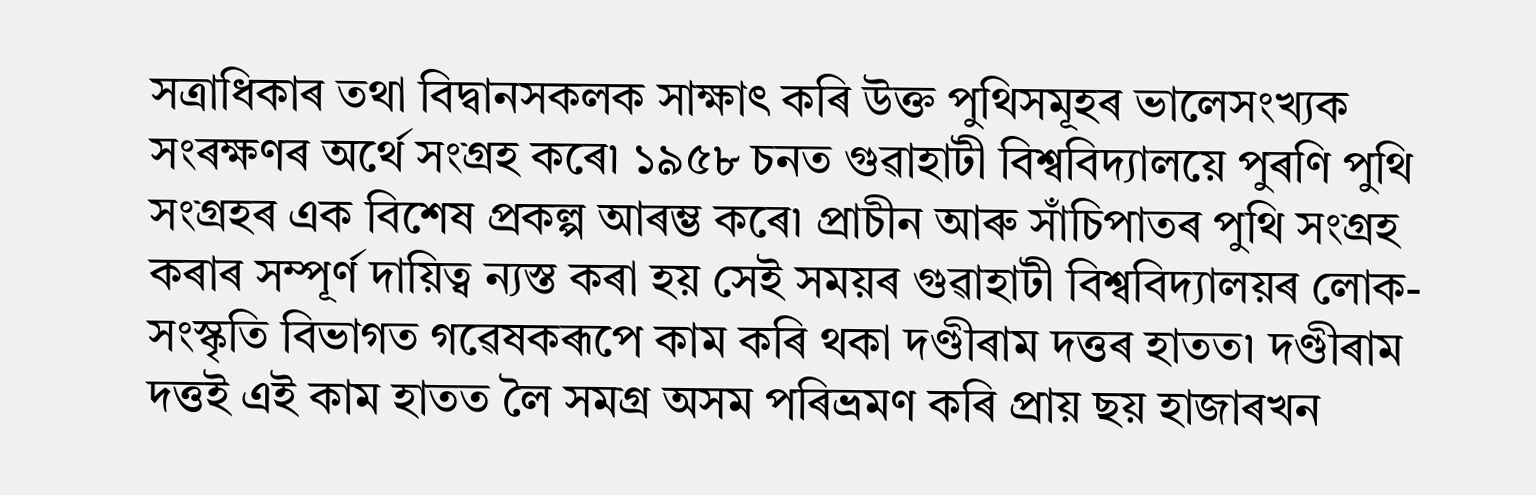সত্ৰাধিকাৰ তথা বিদ্বানসকলক সাক্ষাৎ কৰি উক্ত পুথিসমূহৰ ভালেসংখ্যক সংৰক্ষণৰ অৰ্থে সংগ্ৰহ কৰে৷ ১৯৫৮ চনত গুৱাহাটী বিশ্ববিদ্যালয়ে পুৰণি পুথি সংগ্ৰহৰ এক বিশেষ প্ৰকল্প আৰম্ভ কৰে৷ প্ৰাচীন আৰু সাঁচিপাতৰ পুথি সংগ্ৰহ কৰাৰ সম্পূৰ্ণ দায়িত্ব ন্যস্ত কৰা হয় সেই সময়ৰ গুৱাহাটী বিশ্ববিদ্যালয়ৰ লোক-সংস্কৃতি বিভাগত গৱেষকৰূপে কাম কৰি থকা দণ্ডীৰাম দত্তৰ হাতত৷ দণ্ডীৰাম দত্তই এই কাম হাতত লৈ সমগ্ৰ অসম পৰিভ্ৰমণ কৰি প্ৰায় ছয় হাজাৰখন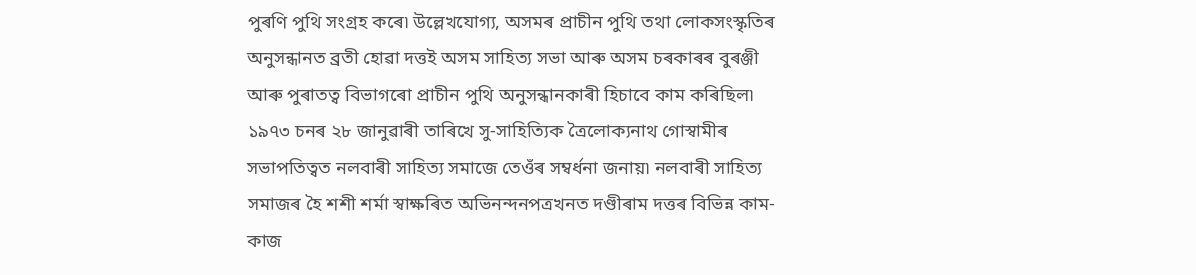পুৰণি পুথি সংগ্ৰহ কৰে৷ উল্লেখযোগ্য, অসমৰ প্ৰাচীন পুথি তথা লোকসংস্কৃতিৰ অনুসন্ধানত ব্ৰতী হোৱা দত্তই অসম সাহিত্য সভা আৰু অসম চৰকাৰৰ বুৰঞ্জী আৰু পুৰাতত্ব বিভাগৰো প্ৰাচীন পুথি অনুসন্ধানকাৰী হিচাবে কাম কৰিছিল৷ ১৯৭৩ চনৰ ২৮ জানুৱাৰী তাৰিখে সু-সাহিত্যিক ত্ৰৈলোক্যনাথ গোস্বামীৰ সভাপতিত্বত নলবাৰী সাহিত্য সমাজে তেওঁৰ সম্বৰ্ধনা জনায়৷ নলবাৰী সাহিত্য সমাজৰ হৈ শশী শৰ্মা স্বাক্ষৰিত অভিনন্দনপত্ৰখনত দণ্ডীৰাম দত্তৰ বিভিন্ন কাম-কাজ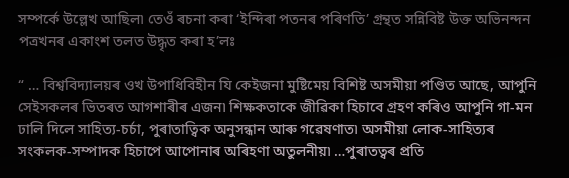সম্পৰ্কে উল্লেখ আছিল৷ তেওঁ ৰচনা কৰা ‘ইন্দিৰা পতনৰ পৰিণতি’ গ্ৰন্থত সন্নিবিষ্ট উক্ত অভিনন্দন পত্ৰখনৰ একাংশ তলত উদ্ধৃত কৰা হ’লঃ

“ … বিশ্ববিদ্যালয়ৰ ওখ উপাধিবিহীন যি কেইজনা মুষ্টিমেয় বিশিষ্ট অসমীয়া পণ্ডিত আছে, আপুনি সেইসকলৰ ভিতৰত আগশাৰীৰ এজন৷ শিক্ষকতাকে জীৱিকা হিচাবে গ্ৰহণ কৰিও আপুনি গা-মন ঢালি দিলে সাহিত্য-চৰ্চা, পুৰাতাত্বিক অনুসন্ধান আৰু গৱেষণাত৷ অসমীয়া লোক-সাহিত্যৰ সংকলক-সম্পাদক হিচাপে আপোনাৰ অৰিহণা অতুলনীয়৷ …পুৰাতত্বৰ প্ৰতি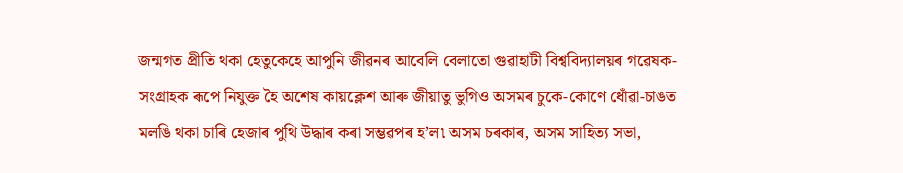জন্মগত প্ৰীতি থকা হেতুকেহে আপুনি জীৱনৰ আবেলি বেলাতো গুৱাহাটী বিশ্ববিদ্যালয়ৰ গৱেষক-সংগ্ৰাহক ৰূপে নিযুক্ত হৈ অশেষ কায়ক্লেশ আৰু জীয়াতু ভুগিও অসমৰ চুকে-কোণে ধোঁৱা-চাঙত মলঙি থকা চাৰি হেজাৰ পুথি উদ্ধাৰ কৰা সম্ভৱপৰ হ’ল৷ অসম চৰকাৰ, অসম সাহিত্য সভা,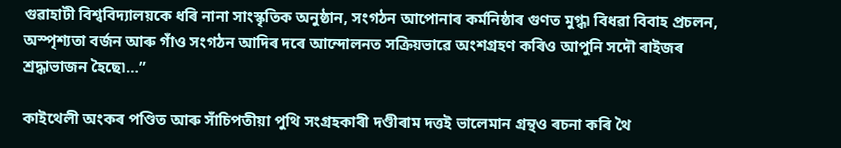গুৱাহাটী বিশ্ববিদ্যালয়কে ধৰি নানা সাংস্কৃতিক অনুষ্ঠান, সংগঠন আপোনাৰ কৰ্মনিষ্ঠাৰ গুণত মুগ্ধ৷ বিধৱা বিবাহ প্ৰচলন, অস্পৃশ্যতা বৰ্জন আৰু গাঁও সংগঠন আদিৰ দৰে আন্দোলনত সক্ৰিয়ভাৱে অংশগ্ৰহণ কৰিও আপুনি সদৌ ৰাইজৰ শ্ৰদ্ধাভাজন হৈছে৷…”

কাইথেলী অংকৰ পণ্ডিত আৰু সাঁচিপতীয়া পুথি সংগ্ৰহকাৰী দণ্ডীৰাম দত্তই ভালেমান গ্ৰন্থও ৰচনা কৰি থৈ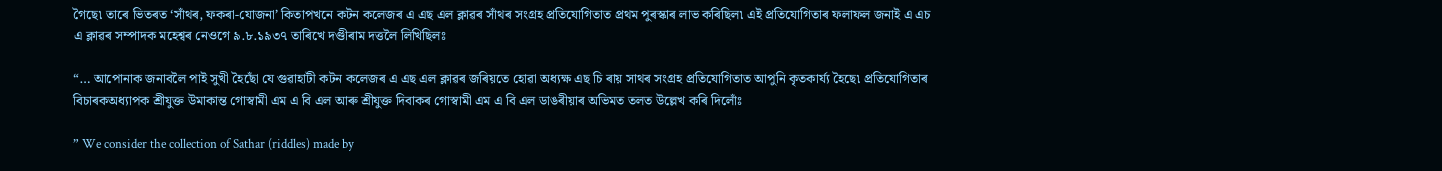গৈছে৷ তাৰে ভিতৰত ‘সাঁথৰ, ফকৰা-যোজনা’ কিতাপখনে কটন কলেজৰ এ এছ এল ক্লাৱৰ সাঁথৰ সংগ্ৰহ প্ৰতিযোগিতাত প্ৰথম পুৰস্কাৰ লাভ কৰিছিল৷ এই প্ৰতিযোগিতাৰ ফলাফল জনাই এ এচ এ ক্লাৱৰ সম্পাদক মহেশ্বৰ নেওগে ৯.৮.১৯৩৭ তাৰিখে দণ্ডীৰাম দত্তলৈ লিখিছিলঃ

“… আপোনাক জনাবলৈ পাই সুখী হৈছোঁ যে গুৱাহাটী কটন কলেজৰ এ এছ এল ক্লাৱৰ জৰিয়তে হোৱা অধ্যক্ষ এছ চি ৰায় সাথৰ সংগ্ৰহ প্ৰতিযোগিতাত আপুনি কৃতকাৰ্য্য হৈছে৷ প্ৰতিযোগিতাৰ বিচাৰকঅধ্যাপক শ্ৰীযুক্ত উমাকান্ত গোস্বামী এম এ বি এল আৰু শ্ৰীযুক্ত দিবাকৰ গোস্বামী এম এ বি এল ডাঙৰীয়াৰ অভিমত তলত উল্লেখ কৰি দিলোঁঃ

” We consider the collection of Sathar (riddles) made by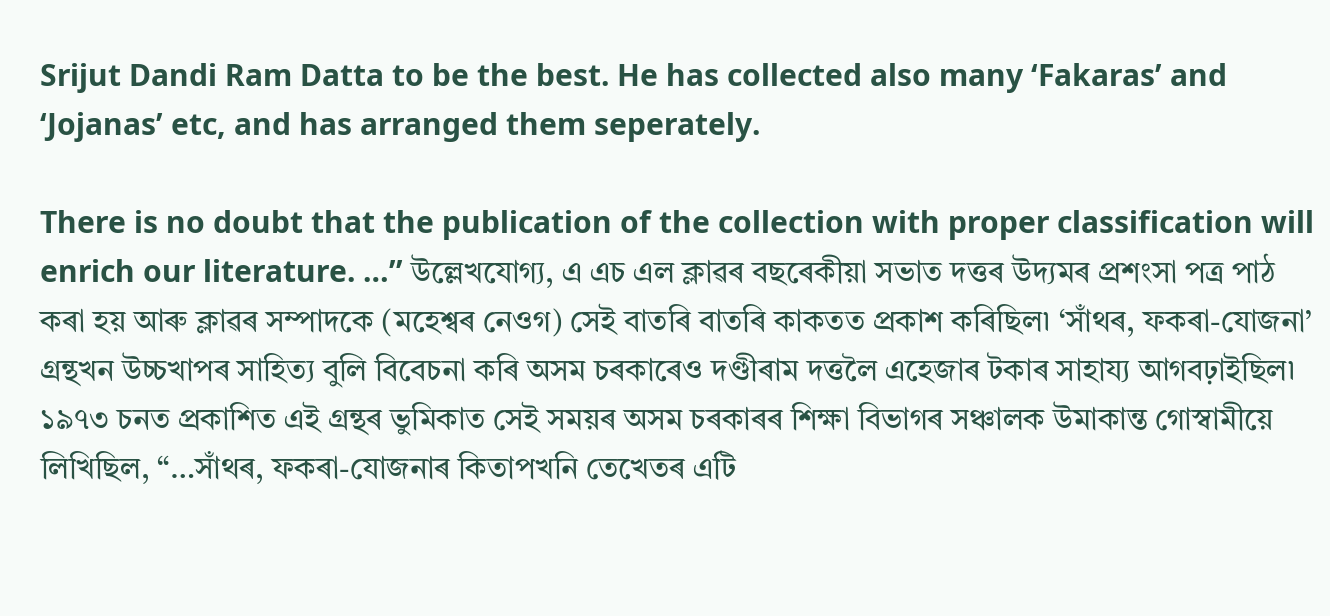Srijut Dandi Ram Datta to be the best. He has collected also many ‘Fakaras’ and ‘Jojanas’ etc, and has arranged them seperately.

There is no doubt that the publication of the collection with proper classification will enrich our literature. …’’ উল্লেখযোগ্য, এ এচ এল ক্লাৱৰ বছৰেকীয়া সভাত দত্তৰ উদ্যমৰ প্ৰশংসা পত্ৰ পাঠ কৰা হয় আৰু ক্লাৱৰ সম্পাদকে (মহেশ্বৰ নেওগ) সেই বাতৰি বাতৰি কাকতত প্ৰকাশ কৰিছিল৷ ‘সাঁথৰ, ফকৰা-যোজনা’ গ্ৰন্থখন উচ্চখাপৰ সাহিত্য বুলি বিবেচনা কৰি অসম চৰকাৰেও দণ্ডীৰাম দত্তলৈ এহেজাৰ টকাৰ সাহায্য আগবঢ়াইছিল৷ ১৯৭৩ চনত প্ৰকাশিত এই গ্ৰন্থৰ ভুমিকাত সেই সময়ৰ অসম চৰকাৰৰ শিক্ষা বিভাগৰ সঞ্চালক উমাকান্ত গোস্বামীয়ে লিখিছিল, “…সাঁথৰ, ফকৰা-যোজনাৰ কিতাপখনি তেখেতৰ এটি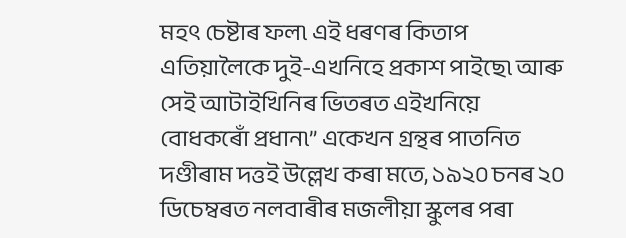মহৎ চেষ্টাৰ ফল৷ এই ধৰণৰ কিতাপ এতিয়ালৈকে দুই-এখনিহে প্ৰকাশ পাইছে৷ আৰু সেই আটাইখিনিৰ ভিতৰত এইখনিয়ে বোধকৰোঁ প্ৰধান৷” একেখন গ্ৰন্থৰ পাতনিত দণ্ডীৰাম দত্তই উল্লেখ কৰা মতে, ১৯২০ চনৰ ২০ ডিচেম্বৰত নলবাৰীৰ মজলীয়া স্কুলৰ পৰা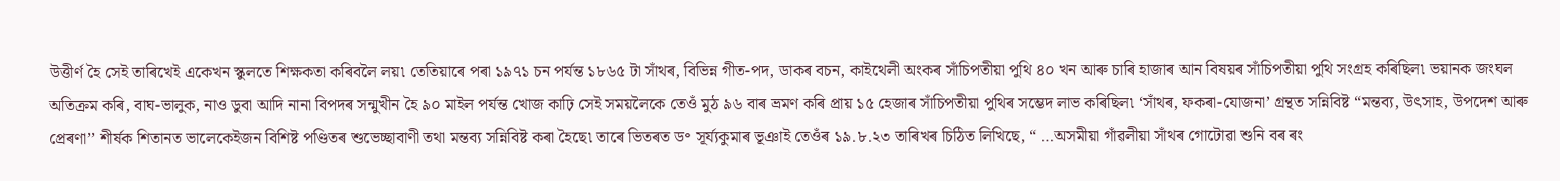উত্তীৰ্ণ হৈ সেই তাৰিখেই একেখন স্কুলতে শিক্ষকতা কৰিবলৈ লয়৷ তেতিয়াৰে পৰা ১৯৭১ চন পৰ্যন্ত ১৮৬৫ টা সাঁথৰ, বিভিন্ন গীত-পদ, ডাকৰ বচন, কাইথেলী অংকৰ সাঁচিপতীয়া পুথি ৪০ খন আৰু চাৰি হাজাৰ আন বিষয়ৰ সাঁচিপতীয়া পুথি সংগ্ৰহ কৰিছিল৷ ভয়ানক জংঘল অতিক্ৰম কৰি, বাঘ-ভালুক, নাও ডুবা আদি নানা বিপদৰ সন্মুখীন হৈ ৯০ মাইল পৰ্যন্ত খোজ কাঢ়ি সেই সময়লৈকে তেওঁ মুঠ ৯৬ বাৰ ভ্ৰমণ কৰি প্ৰায় ১৫ হেজাৰ সাঁচিপতীয়া পুথিৰ সম্ভেদ লাভ কৰিছিল৷ ‘সাঁথৰ, ফকৰা-যোজনা’ গ্ৰন্থত সন্নিবিষ্ট “মন্তব্য, উৎসাহ, উপদেশ আৰু প্ৰেৰণা’’ শীৰ্ষক শিতানত ভালেকেইজন বিশিষ্ট পণ্ডিতৰ শুভেচ্ছাবাণী তথা মন্তব্য সন্নিবিষ্ট কৰা হৈছে৷ তাৰে ভিতৰত ড॰ সূৰ্য্যকুমাৰ ভূঞাই তেওঁৰ ১৯.৮.২৩ তাৰিখৰ চিঠিত লিখিছে, “ …অসমীয়া গাঁৱলীয়া সাঁথৰ গোটোৱা শুনি বৰ ৰং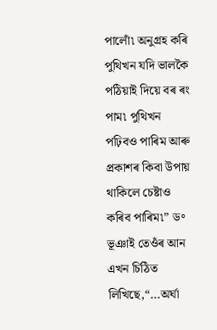পালোঁ৷ অনুগ্ৰহ কৰি পুথিখন যদি ভালকৈ পঠিয়াই দিয়ে বৰ ৰং পাম৷ পুথিখন পঢ়িবও পাৰিম আৰু প্ৰকাশৰ কিবা উপায় থাকিলে চেষ্টাও কৰিব পাৰিম৷” ড॰ ভূঞাই তেওঁৰ আন এখন চিঠিত লিখিছে,“…অৰ্ঘা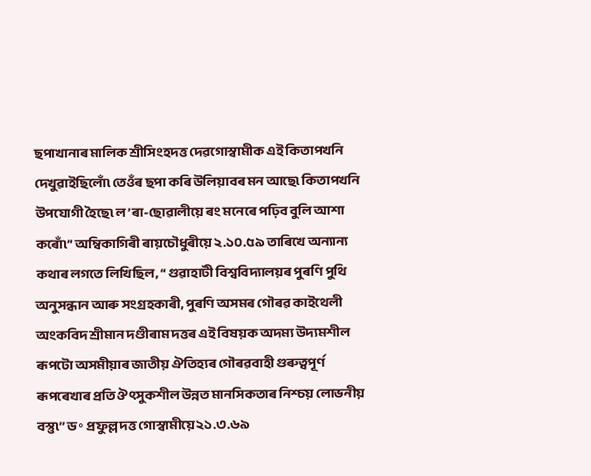ছপাখানাৰ মালিক শ্ৰীসিংহদত্ত দেৱগোস্বামীক এই কিতাপখনি দেখুৱাইছিলোঁ৷ তেওঁৰ ছপা কৰি উলিয়াবৰ মন আছে৷ কিতাপখনি উপযোগী হৈছে৷ ল’ৰা-ছোৱালীয়ে ৰং মনেৰে পঢ়িব বুলি আশা কৰোঁ৷” অম্বিকাগিৰী ৰায়চৌধুৰীয়ে ২.১০.৫৯ তাৰিখে অন্যান্য কথাৰ লগতে লিখিছিল, “ গুৱাহাটী বিশ্ববিদ্যালয়ৰ পুৰণি পুথি অনুসন্ধান আৰু সংগ্ৰহকাৰী, পুৰণি অসমৰ গৌৰৱ কাইথেলী অংকবিদ শ্ৰীমান দণ্ডীৰাম দত্তৰ এই বিষয়ক অদম্য উদ্যমশীল ৰূপটো অসমীয়াৰ জাতীয় ঐতিহ্যৰ গৌৰৱবাহী গুৰুত্বপূৰ্ণ ৰূপৰেখাৰ প্ৰতি ঔৎসুকশীল উন্নত মানসিকতাৰ নিশ্চয় লোভনীয় বস্তু৷’’ ড॰ প্ৰফুল্ল দত্ত গোস্বামীয়ে ২১.৩.৬৯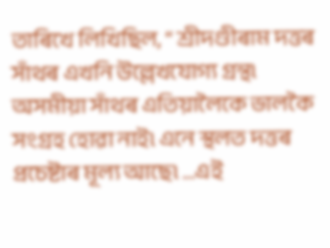তাৰিখে লিখিছিল, “ শ্ৰীদণ্ডীৰাম দত্তৰ সাঁথৰ এখনি উল্লেখযোগ্য গ্ৰন্থ৷ অসমীয়া সাঁথৰ এতিয়ালৈকে ভালকৈ সংগ্ৰহ হোৱা নাই৷ এনে স্থলত দত্তৰ প্ৰচেষ্টাৰ মূল্য আছে৷ …এই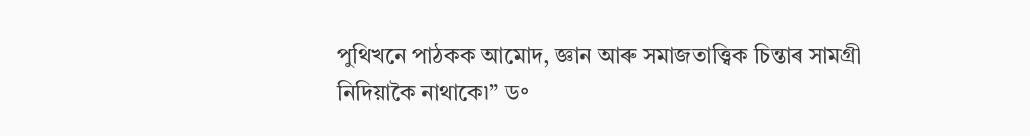পুথিখনে পাঠকক আমোদ, জ্ঞান আৰু সমাজতাত্ত্বিক চিন্তাৰ সামগ্ৰী নিদিয়াকৈ নাথাকে৷” ড॰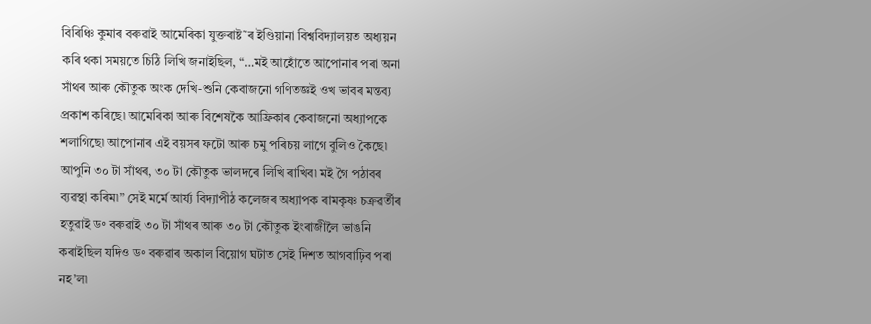বিৰিঞ্চি কুমাৰ বৰুৱাই আমেৰিকা যুক্তৰাষ্ট˜ৰ ইণ্ডিয়ানা বিশ্ববিদ্যালয়ত অধ্যয়ন কৰি থকা সময়তে চিঠি লিখি জনাইছিল, “…মই আহোঁতে আপোনাৰ পৰা অনা সাঁথৰ আৰু কৌতুক অংক দেখি-শুনি কেবাজনো গণিতজ্ঞই ওখ ভাবৰ মন্তব্য প্ৰকাশ কৰিছে৷ আমেৰিকা আৰু বিশেষকৈ আফ্ৰিকাৰ কেবাজনো অধ্যাপকে শলাগিছে৷ আপোনাৰ এই বয়সৰ ফটো আৰু চমু পৰিচয় লাগে বুলিও কৈছে৷ আপুনি ৩০ টা সাঁথৰ, ৩০ টা কৌতুক ভালদৰে লিখি ৰাখিব৷ মই গৈ পঠাবৰ ব্যৱস্থা কৰিম৷” সেই মৰ্মে আৰ্য্য বিদ্যাপীঠ কলেজৰ অধ্যাপক ৰামকৃষ্ণ চক্ৰৱৰ্তীৰ হতুৱাই ড॰ বৰুৱাই ৩০ টা সাঁথৰ আৰু ৩০ টা কৌতুক ইংৰাজীলৈ ভাঙনি কৰাইছিল যদিও ড॰ বৰুৱাৰ অকাল বিয়োগ ঘটাত সেই দিশত আগবাঢ়িব পৰা নহ’ল৷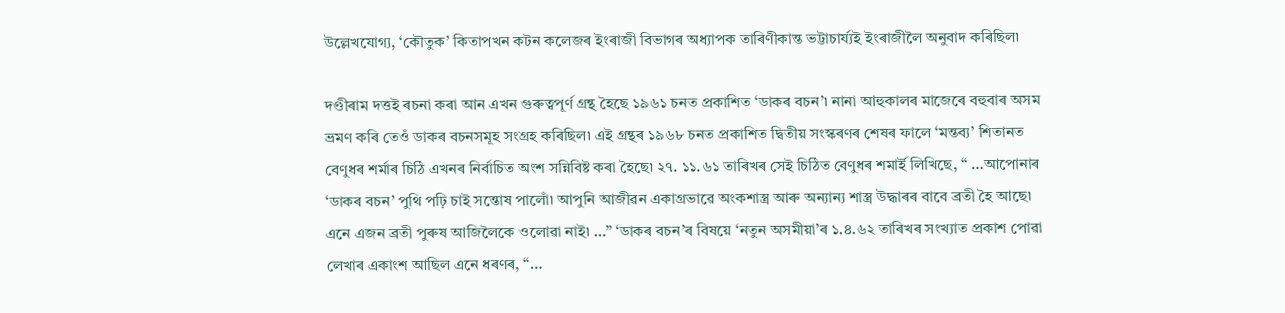উল্লেখযোগ্য, ‘কৌতুক’ কিতাপখন কটন কলেজৰ ইংৰাজী বিভাগৰ অধ্যাপক তাৰিণীকান্ত ভট্টাচাৰ্য্যই ইংৰাজীলৈ অনুবাদ কৰিছিল৷

দণ্ডীৰাম দত্তই ৰচনা কৰা আন এখন গুৰুত্বপূৰ্ণ গ্ৰন্থ হৈছে ১৯৬১ চনত প্ৰকাশিত ‘ডাকৰ বচন’৷ নানা আহুকালৰ মাজেৰে বহুবাৰ অসম ভ্ৰমণ কৰি তেওঁ ডাকৰ বচনসমূহ সংগ্ৰহ কৰিছিল৷ এই গ্ৰন্থৰ ১৯৬৮ চনত প্ৰকাশিত দ্বিতীয় সংস্কৰণৰ শেষৰ ফালে ‘মন্তব্য’ শিতানত বেণুধৰ শৰ্মাৰ চিঠি এখনৰ নিৰ্বাচিত অংশ সন্নিবিষ্ট কৰা হৈছে৷ ২৭. ১১.৬১ তাৰিখৰ সেই চিঠিত বেণুধৰ শমাৰ্ই লিখিছে, “ …আপোনাৰ ‘ডাকৰ বচন’ পুথি পঢ়ি চাই সন্তোষ পালোঁ৷ আপুনি আজীৱন একাগ্ৰভাৱে অংকশাস্ত্ৰ আৰু অন্যান্য শাস্ত্ৰ উদ্ধাৰৰ বাবে ব্ৰতী হৈ আছে৷ এনে এজন ব্ৰতী পুৰুষ আজিলৈকে ওলোৱা নাই৷ …” ‘ডাকৰ বচন’ৰ বিষয়ে ‘নতুন অসমীয়া’ৰ ১.৪.৬২ তাৰিখৰ সংখ্যাত প্ৰকাশ পোৱা লেখাৰ একাংশ আছিল এনে ধৰণৰ, “…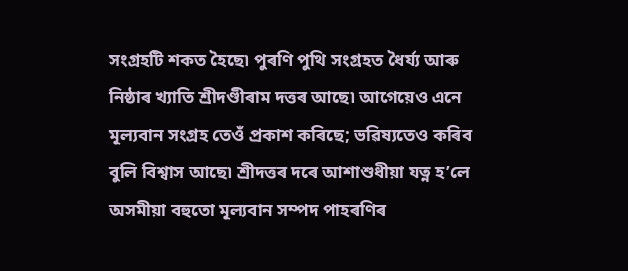সংগ্ৰহটি শকত হৈছে৷ পুৰণি পুথি সংগ্ৰহত ধৈৰ্য্য আৰু নিষ্ঠাৰ খ্যাতি শ্ৰীদণ্ডীৰাম দত্তৰ আছে৷ আগেয়েও এনে মূল্যবান সংগ্ৰহ তেওঁ প্ৰকাশ কৰিছে; ভৱিষ্যতেও কৰিব বুলি বিশ্বাস আছে৷ শ্ৰীদত্তৰ দৰে আশাশুধীয়া যত্ন হ’লে অসমীয়া বহুতো মূল্যবান সম্পদ পাহৰণিৰ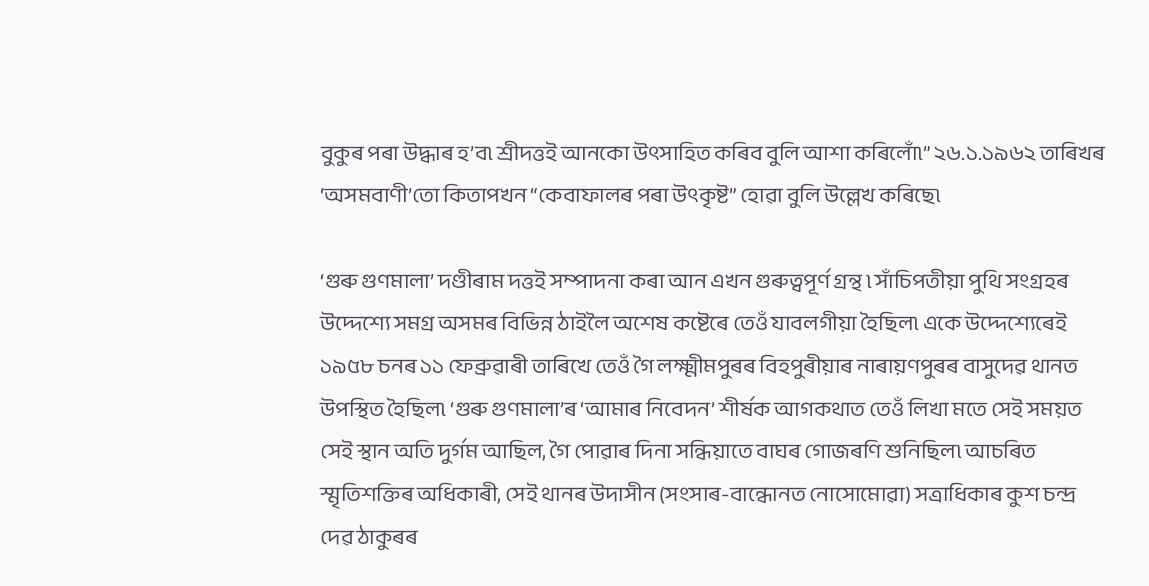বুকুৰ পৰা উদ্ধাৰ হ’ব৷ শ্ৰীদত্তই আনকো উৎসাহিত কৰিব বুলি আশা কৰিলোঁ৷” ২৬.১.১৯৬২ তাৰিখৰ ‘অসমবাণী’তো কিতাপখন “কেবাফালৰ পৰা উৎকৃষ্ট” হোৱা বুলি উল্লেখ কৰিছে৷

‘গুৰু গুণমালা’ দণ্ডীৰাম দত্তই সম্পাদনা কৰা আন এখন গুৰুত্বপূৰ্ণ গ্ৰন্থ ৷ সাঁচিপতীয়া পুথি সংগ্ৰহৰ উদ্দেশ্যে সমগ্ৰ অসমৰ বিভিন্ন ঠাইলৈ অশেষ কষ্টেৰে তেওঁ যাবলগীয়া হৈছিল৷ একে উদ্দেশ্যেৰেই ১৯৫৮ চনৰ ১১ ফেব্ৰুৱাৰী তাৰিখে তেওঁ গৈ লক্ষ্মীমপুৰৰ বিহপুৰীয়াৰ নাৰায়ণপুৰৰ বাসুদেৱ থানত উপস্থিত হৈছিল৷ ‘গুৰু গুণমালা’ৰ ‘আমাৰ নিবেদন’ শীৰ্ষক আগকথাত তেওঁ লিখা মতে সেই সময়ত সেই স্থান অতি দুৰ্গম আছিল, গৈ পোৱাৰ দিনা সন্ধিয়াতে বাঘৰ গোজৰণি শুনিছিল৷ আচৰিত স্মৃতিশক্তিৰ অধিকাৰী, সেই থানৰ উদাসীন (সংসাৰ-বান্ধোনত নোসোমোৱা) সত্ৰাধিকাৰ কুশ চন্দ্ৰ দেৱ ঠাকুৰৰ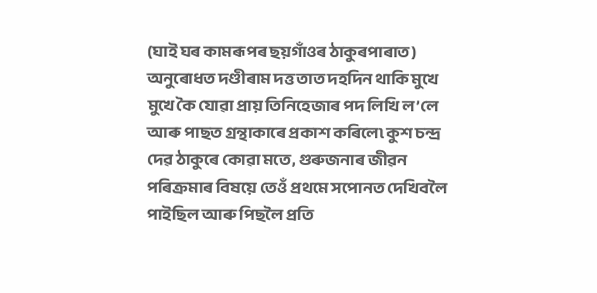(ঘাই ঘৰ কামৰূপৰ ছয়গাঁওৰ ঠাকুৰপাৰাত) অনুৰোধত দণ্ডীৰাম দত্ত তাত দহদিন থাকি মুখে মুখে কৈ যোৱা প্ৰায় তিনিহেজাৰ পদ লিখি ল’লে আৰু পাছত গ্ৰন্থাকাৰে প্ৰকাশ কৰিলে৷ কুশ চন্দ্ৰ দেৱ ঠাকুৰে কোৱা মতে, গুৰুজনাৰ জীৱন পৰিক্ৰমাৰ বিষয়ে তেওঁ প্ৰথমে সপোনত দেখিবলৈ পাইছিল আৰু পিছলৈ প্ৰতি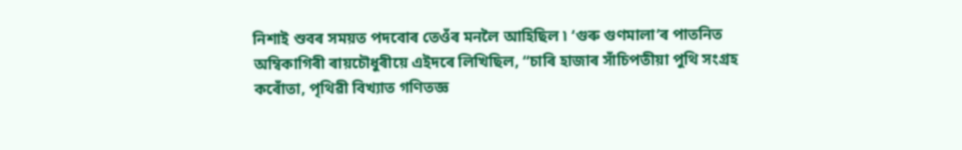নিশাই শুবৰ সময়ত পদবোৰ তেওঁৰ মনলৈ আহিছিল ৷ ‘গুৰু গুণমালা’ৰ পাতনিত অম্বিকাগিৰী ৰায়চৌধুৰীয়ে এইদৰে লিখিছিল, “চাৰি হাজাৰ সাঁচিপতীয়া পুথি সংগ্ৰহ কৰোঁতা, পৃথিৱী বিখ্যাত গণিতজ্ঞ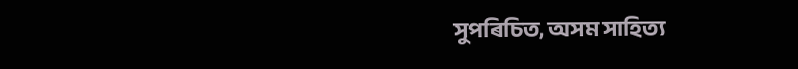সুপৰিচিত, অসম সাহিত্য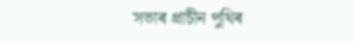সভাৰ প্ৰাচীন পুথিৰ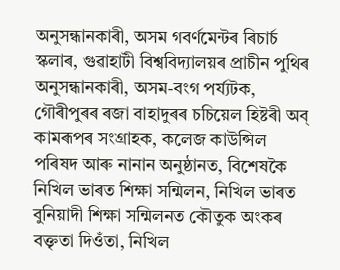অনুসন্ধানকাৰী, অসম গবৰ্ণমেন্টৰ ৰিচাৰ্চ স্কলাৰ, গুৱাহাটী বিশ্ববিদ্যালয়ৰ প্ৰাচীন পুথিৰ অনুসন্ধানকাৰী, অসম-বংগ পৰ্য্যটক, গৌৰীপুৰৰ ৰজা বাহাদুৰৰ চচিয়েল হিষ্টৰী অব্‌ কামৰূপৰ সংগ্ৰাহক, কলেজ কাউন্সিল পৰিষদ আৰু নানান অনুষ্ঠানত, বিশেষকৈ নিখিল ভাৰত শিক্ষা সন্মিলন, নিখিল ভাৰত বুনিয়াদী শিক্ষা সন্মিলনত কৌতুক অংকৰ বক্তৃতা দিওঁতা, নিখিল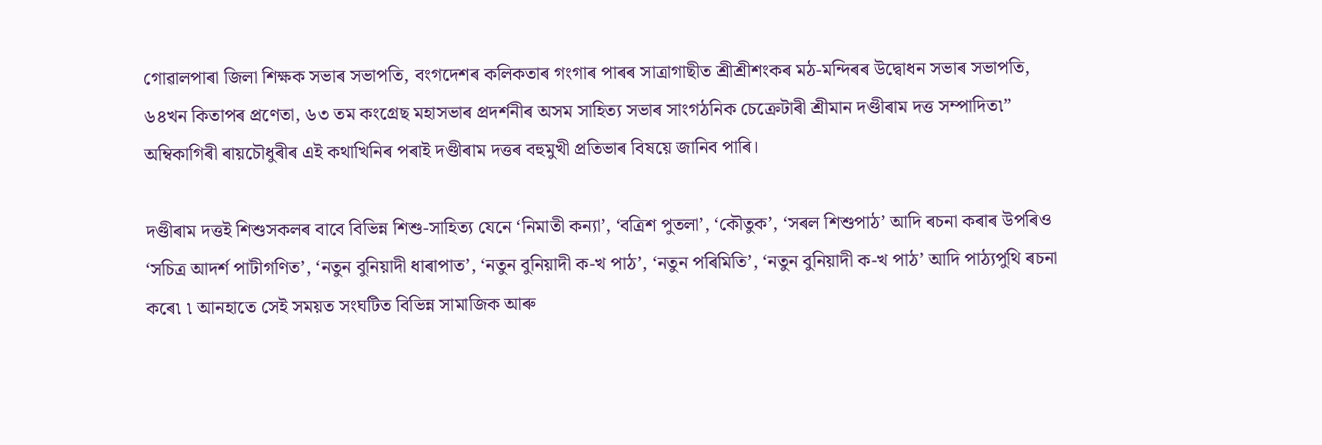গোৱালপাৰা জিলা শিক্ষক সভাৰ সভাপতি, বংগদেশৰ কলিকতাৰ গংগাৰ পাৰৰ সাত্ৰাগাছীত শ্ৰীশ্ৰীশংকৰ মঠ-মন্দিৰৰ উদ্বোধন সভাৰ সভাপতি, ৬৪খন কিতাপৰ প্ৰণেতা, ৬৩ তম কংগ্ৰেছ মহাসভাৰ প্ৰদৰ্শনীৰ অসম সাহিত্য সভাৰ সাংগঠনিক চেক্ৰেটাৰী শ্ৰীমান দণ্ডীৰাম দত্ত সম্পাদিত৷” অম্বিকাগিৰী ৰায়চৌধুৰীৰ এই কথাখিনিৰ পৰাই দণ্ডীৰাম দত্তৰ বহুমুখী প্ৰতিভাৰ বিষয়ে জানিব পাৰি।

দণ্ডীৰাম দত্তই শিশুসকলৰ বাবে বিভিন্ন শিশু-সাহিত্য যেনে ‘নিমাতী কন্যা’, ‘বত্ৰিশ পুতলা’, ‘কৌতুক’, ‘সৰল শিশুপাঠ’ আদি ৰচনা কৰাৰ উপৰিও ‘সচিত্ৰ আদৰ্শ পাটীগণিত’, ‘নতুন বুনিয়াদী ধাৰাপাত’, ‘নতুন বুনিয়াদী ক-খ পাঠ’, ‘নতুন পৰিমিতি’, ‘নতুন বুনিয়াদী ক-খ পাঠ’ আদি পাঠ্যপুথি ৰচনা কৰে৷ ৷ আনহাতে সেই সময়ত সংঘটিত বিভিন্ন সামাজিক আৰু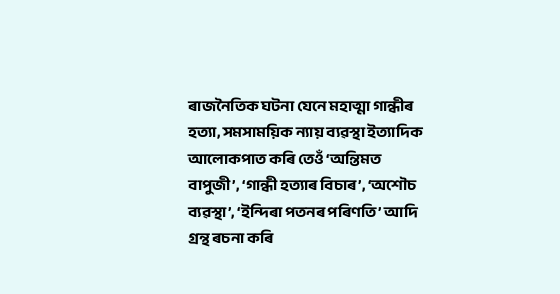ৰাজনৈতিক ঘটনা যেনে মহাত্মা গান্ধীৰ হত্যা, সমসাময়িক ন্যায় ব্যৱস্থা ইত্যাদিক আলোকপাত কৰি তেওঁ ‘অন্তিমত বাপুজী’, ‘গান্ধী হত্যাৰ বিচাৰ’, ‘অশৌচ ব্যৱস্থা’, ‘ইন্দিৰা পতনৰ পৰিণতি’ আদি গ্ৰন্থ ৰচনা কৰি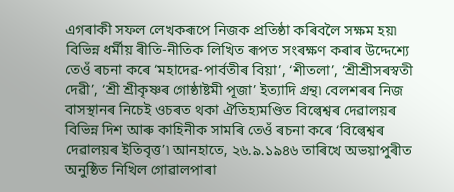এগৰাকী সফল লেখকৰূপে নিজক প্ৰতিষ্ঠা কৰিবলৈ সক্ষম হয়৷ বিভিন্ন ধৰ্মীয় ৰীতি-নীতিক লিখিত ৰূপত সংৰক্ষণ কৰাৰ উদ্দেশ্যে তেওঁ ৰচনা কৰে ‘মহাদেৱ-পাৰ্বতীৰ বিয়া’, ‘শীতলা’, ‘শ্ৰীশ্ৰীসৰস্বতী দেৱী’, ‘শ্ৰী শ্ৰীকৃষ্ণৰ গোষ্ঠাষ্টমী পূজা’ ইত্যাদি গ্ৰন্থ৷ বেলশৰৰ নিজ বাসস্থানৰ নিচেই ওচৰত থকা ঐতিহ্যমণ্ডিত বিল্বেশ্বৰ দেৱালয়ৰ বিভিন্ন দিশ আৰু কাহিনীক সামৰি তেওঁ ৰচনা কৰে ‘বিল্বেশ্বৰ দেৱালয়ৰ ইতিবৃত্ত’৷ আনহাতে, ২৬.৯.১৯৪৬ তাৰিখে অভয়াপুৰীত অনুষ্ঠিত নিখিল গোৱালপাৰা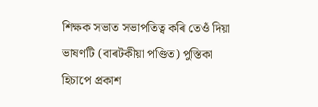শিক্ষক সভাত সভাপতিত্ব কৰি তেওঁ দিয়া ভাষণটি (বাৰটকীয়া পণ্ডিত) পুস্তিকা হিচাপে প্ৰকাশ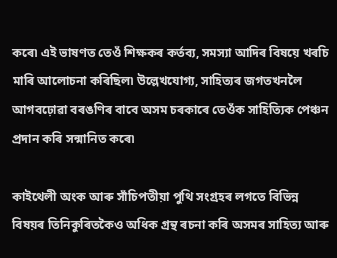কৰে৷ এই ভাষণত তেওঁ শিক্ষকৰ কৰ্তব্য, সমস্যা আদিৰ বিষয়ে খৰচি মাৰি আলোচনা কৰিছিল৷ উল্লেখযোগ্য, সাহিত্যৰ জগতখনলৈ আগবঢ়োৱা বৰঙণিৰ বাবে অসম চৰকাৰে তেওঁক সাহিত্যিক পেঞ্চন প্ৰদান কৰি সন্মানিত কৰে৷

কাইথেলী অংক আৰু সাঁচিপতীয়া পুথি সংগ্ৰহৰ লগতে বিভিন্ন বিষয়ৰ তিনিকুৰিতকৈও অধিক গ্ৰন্থ ৰচনা কৰি অসমৰ সাহিত্য আৰু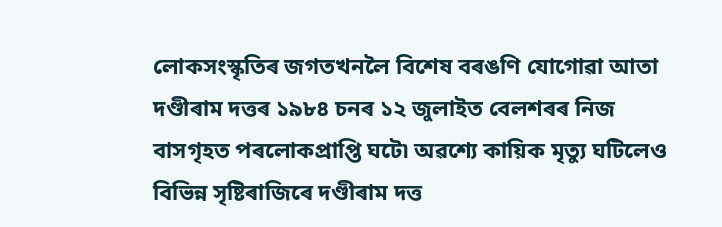লোকসংস্কৃতিৰ জগতখনলৈ বিশেষ বৰঙণি যোগোৱা আতা দণ্ডীৰাম দত্তৰ ১৯৮৪ চনৰ ১২ জুলাইত বেলশৰৰ নিজ বাসগৃহত পৰলোকপ্ৰাপ্তি ঘটে৷ অৱশ্যে কায়িক মৃত্যু ঘটিলেও বিভিন্ন সৃষ্টিৰাজিৰে দণ্ডীৰাম দত্ত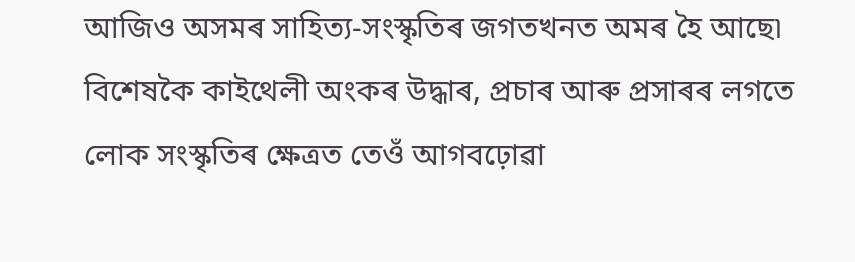আজিও অসমৰ সাহিত্য-সংস্কৃতিৰ জগতখনত অমৰ হৈ আছে৷ বিশেষকৈ কাইথেলী অংকৰ উদ্ধাৰ, প্ৰচাৰ আৰু প্ৰসাৰৰ লগতে লোক সংস্কৃতিৰ ক্ষেত্ৰত তেওঁ আগবঢ়োৱা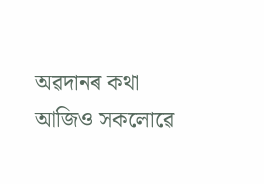অৱদানৰ কথা আজিও সকলোৱে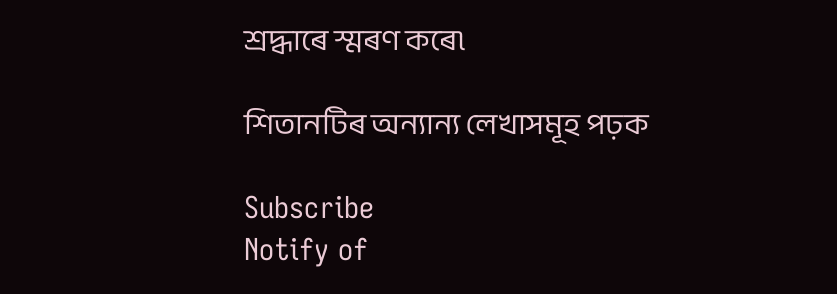শ্ৰদ্ধাৰে স্মৰণ কৰে৷

শিতানটিৰ অন্যান্য লেখাসমূহ পঢ়ক

Subscribe
Notify of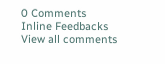0 Comments
Inline Feedbacks
View all comments